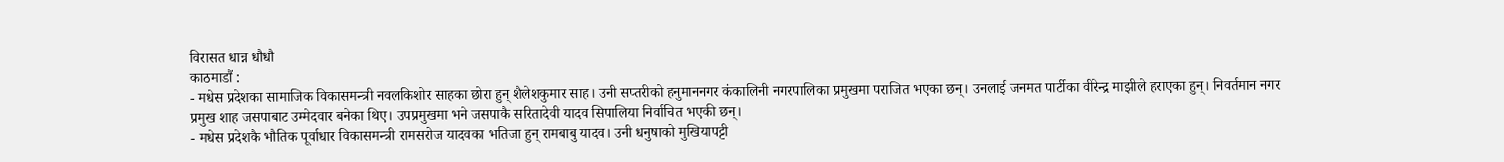विरासत धान्न धौधौ
काठमाडौं :
- मधेस प्रदेशका सामाजिक विकासमन्त्री नवलकिशोर साहका छोरा हुन् शैलेशकुमार साह। उनी सप्तरीको हनुमाननगर कंकालिनी नगरपालिका प्रमुखमा पराजित भएका छन्। उनलाई जनमत पार्टीका वीरेन्द्र माझीले हराएका हुन्। निवर्तमान नगर प्रमुख शाह जसपाबाट उम्मेदवार बनेका थिए। उपप्रमुखमा भने जसपाकै सरितादेवी यादव सिपालिया निर्वाचित भएकी छन्।
- मधेस प्रदेशकै भौतिक पूर्वाधार विकासमन्त्री रामसरोज यादवका भतिजा हुन् रामबाबु यादव। उनी धनुषाको मुखियापट्टी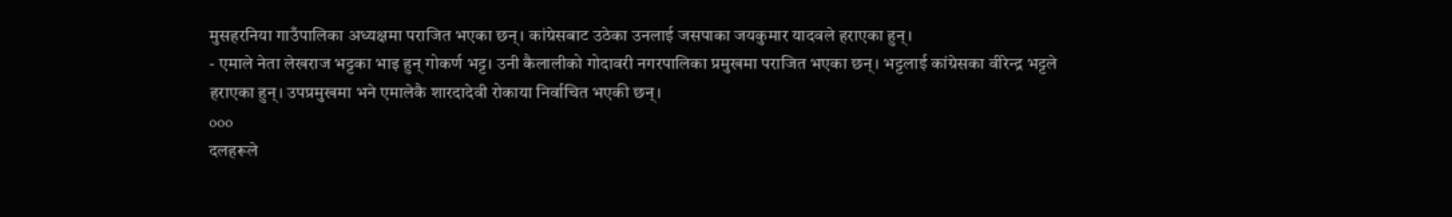मुसहरनिया गाउँपालिका अध्यक्षमा पराजित भएका छन्। कांग्रेसबाट उठेका उनलाई जसपाका जयकुमार यादवले हराएका हुन्।
- एमाले नेता लेखराज भट्टका भाइ हुन् गोकर्ण भट्ट। उनी कैलालीको गोदावरी नगरपालिका प्रमुखमा पराजित भएका छन्। भट्टलाई कांग्रेसका वीरेन्द्र भट्टले हराएका हुन्। उपप्रमुखमा भने एमालेकै शारदादेवी रोकाया निर्वाचित भएकी छन्।
ooo
दलहरूले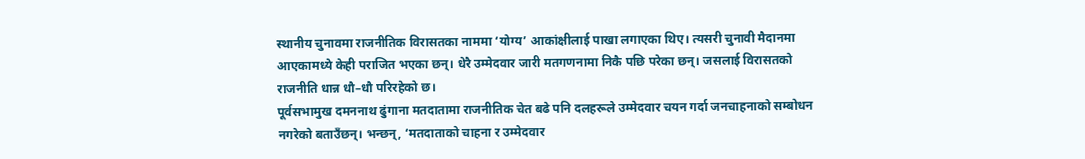स्थानीय चुनावमा राजनीतिक विरासतका नाममा ‘योग्य’ आकांक्षीलाई पाखा लगाएका थिए। त्यसरी चुनावी मैदानमा आएकामध्ये केही पराजित भएका छन्। धेरै उम्मेदवार जारी मतगणनामा निकै पछि परेका छन्। जसलाई विरासतको राजनीति धान्न धौ–धौ परिरहेको छ।
पूर्वसभामुख दमननाथ ढुंगाना मतदातामा राजनीतिक चेत बढे पनि दलहरूले उम्मेदवार चयन गर्दा जनचाहनाको सम्बोधन नगरेको बताउँछन्। भन्छन्, ‘मतदाताको चाहना र उम्मेदवार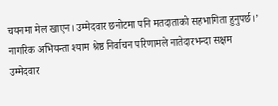चयनमा मेल खाएन। उम्मेदवार छनोटमा पनि मतदाताको सहभागिता हुनुपर्छ।’
नागरिक अभियन्ता श्याम श्रेष्ठ निर्वाचन परिणामले नातेदारभन्दा सक्षम उम्मेदवार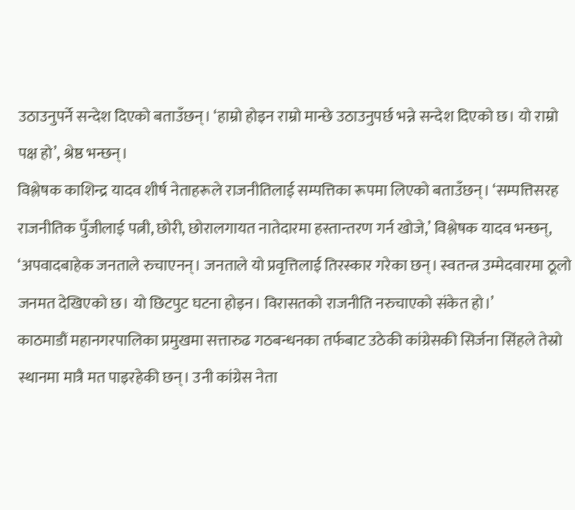उठाउनुपर्ने सन्देश दिएको बताउँछन्। ‘हाम्रो होइन राम्रो मान्छे उठाउनुपर्छ भन्ने सन्देश दिएको छ। यो राम्रो पक्ष हो’, श्रेष्ठ भन्छन्।
विश्लेषक काशिन्द्र यादव शीर्ष नेताहरूले राजनीतिलाई सम्पत्तिका रूपमा लिएको बताउँछन्। ‘सम्पत्तिसरह राजनीतिक पुँजीलाई पत्नी, छोरी, छोरालगायत नातेदारमा हस्तान्तरण गर्न खोजे,’ विश्लेषक यादव भन्छन्, ‘अपवादबाहेक जनताले रुचाएनन्। जनताले यो प्रवृत्तिलाई तिरस्कार गरेका छन्। स्वतन्त्र उम्मेदवारमा ठूलो जनमत देखिएको छ। यो छिटपुट घटना होइन। विरासतको राजनीति नरुचाएको संकेत हो।’
काठमाडौं महानगरपालिका प्रमुखमा सत्तारुढ गठबन्धनका तर्फबाट उठेकी कांग्रेसकी सिर्जना सिंहले तेस्रो स्थानमा मात्रै मत पाइरहेकी छन्। उनी कांग्रेस नेता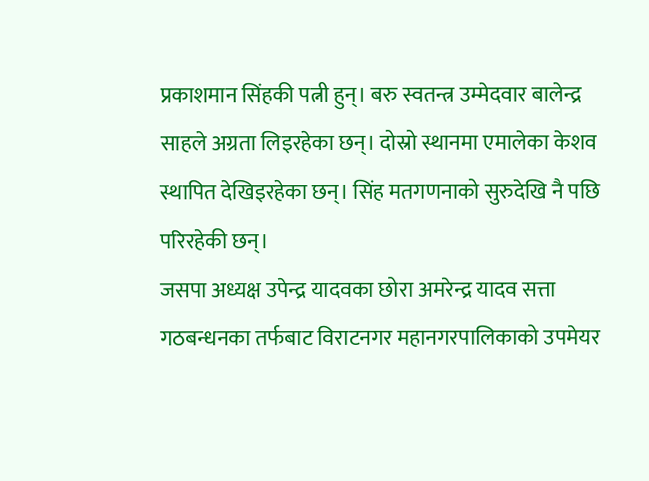प्रकाशमान सिंहकी पत्नी हुन्। बरु स्वतन्त्र उम्मेदवार बालेन्द्र साहले अग्रता लिइरहेका छन्। दोस्रो स्थानमा एमालेका केशव स्थापित देखिइरहेका छन्। सिंह मतगणनाको सुरुदेखि नै पछि परिरहेकी छन्।
जसपा अध्यक्ष उपेन्द्र यादवका छोरा अमरेन्द्र यादव सत्ता गठबन्धनका तर्फबाट विराटनगर महानगरपालिकाको उपमेयर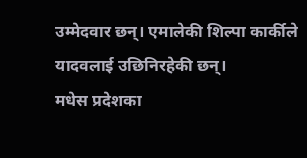उम्मेदवार छन्। एमालेकी शिल्पा कार्कीले यादवलाई उछिनिरहेकी छन्।
मधेस प्रदेशका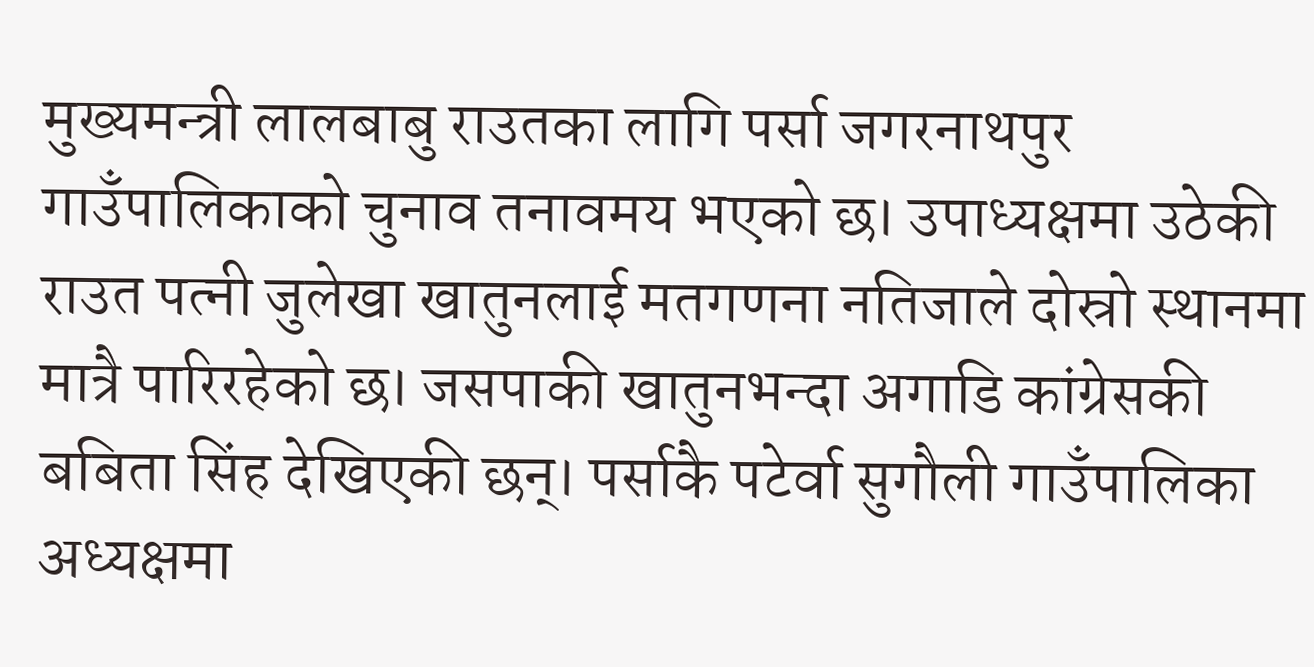मुख्यमन्त्री लालबाबु राउतका लागि पर्सा जगरनाथपुर गाउँपालिकाको चुनाव तनावमय भएको छ। उपाध्यक्षमा उठेकी राउत पत्नी जुलेखा खातुनलाई मतगणना नतिजाले दोस्रो स्थानमा मात्रै पारिरहेको छ। जसपाकी खातुनभन्दा अगाडि कांग्रेसकी बबिता सिंह देखिएकी छन्। पर्साकै पटेर्वा सुगौली गाउँपालिका अध्यक्षमा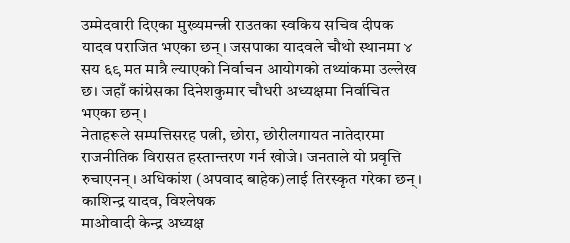उम्मेदवारी दिएका मुख्यमन्त्री राउतका स्वकिय सचिव दीपक यादव पराजित भएका छन्। जसपाका यादवले चौथो स्थानमा ४ सय ६९ मत मात्रै ल्याएको निर्वाचन आयोगको तथ्यांकमा उल्लेख छ। जहाँ कांग्रेसका दिनेशकुमार चौधरी अध्यक्षमा निर्वाचित भएका छन्।
नेताहरूले सम्पत्तिसरह पत्नी, छोरा, छोरीलगायत नातेदारमा राजनीतिक विरासत हस्तान्तरण गर्न खोजे। जनताले यो प्रवृत्ति रुचाएनन्। अधिकांश (अपवाद बाहेक)लाई तिरस्कृत गरेका छन्।
काशिन्द्र यादव, विश्लेषक
माओवादी केन्द्र अध्यक्ष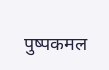पुष्पकमल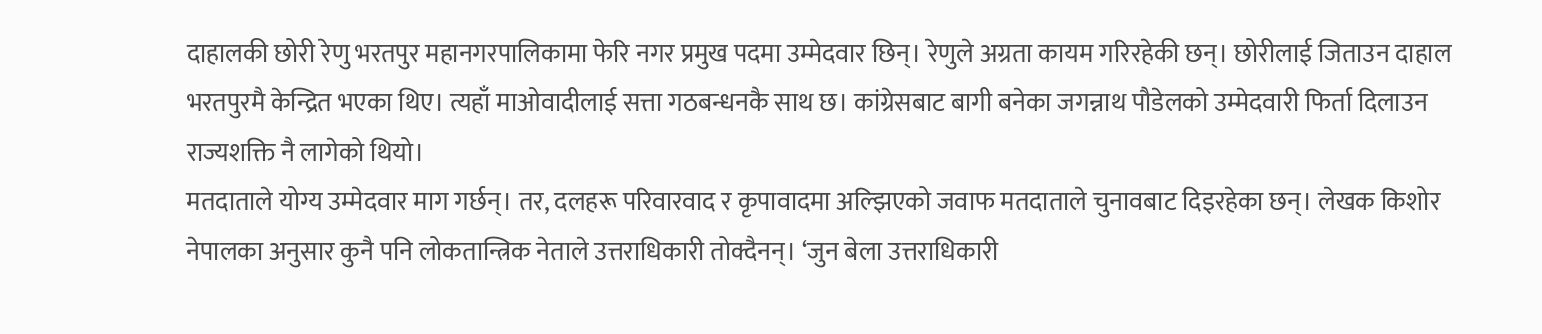दाहालकी छोरी रेणु भरतपुर महानगरपालिकामा फेरि नगर प्रमुख पदमा उम्मेदवार छिन्। रेणुले अग्रता कायम गरिरहेकी छन्। छोरीलाई जिताउन दाहाल भरतपुरमै केन्द्रित भएका थिए। त्यहाँ माओवादीलाई सत्ता गठबन्धनकै साथ छ। कांग्रेसबाट बागी बनेका जगन्नाथ पौडेलको उम्मेदवारी फिर्ता दिलाउन राज्यशक्ति नै लागेको थियो।
मतदाताले योग्य उम्मेदवार माग गर्छन्। तर, दलहरू परिवारवाद र कृपावादमा अल्झिएको जवाफ मतदाताले चुनावबाट दिइरहेका छन्। लेखक किशोर नेपालका अनुसार कुनै पनि लोकतान्त्रिक नेताले उत्तराधिकारी तोक्दैनन्। ‘जुन बेला उत्तराधिकारी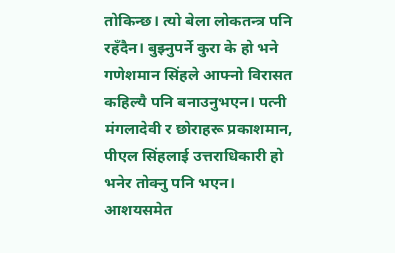तोकिन्छ। त्यो बेला लोकतन्त्र पनि रहँदैन। बुझ्नुपर्ने कुरा के हो भने गणेशमान सिंहले आफ्नो विरासत कहिल्यै पनि बनाउनुभएन। पत्नी मंगलादेवी र छोराहरू प्रकाशमान, पीएल सिंहलाई उत्तराधिकारी हो भनेर तोक्नु पनि भएन। आशयसमेत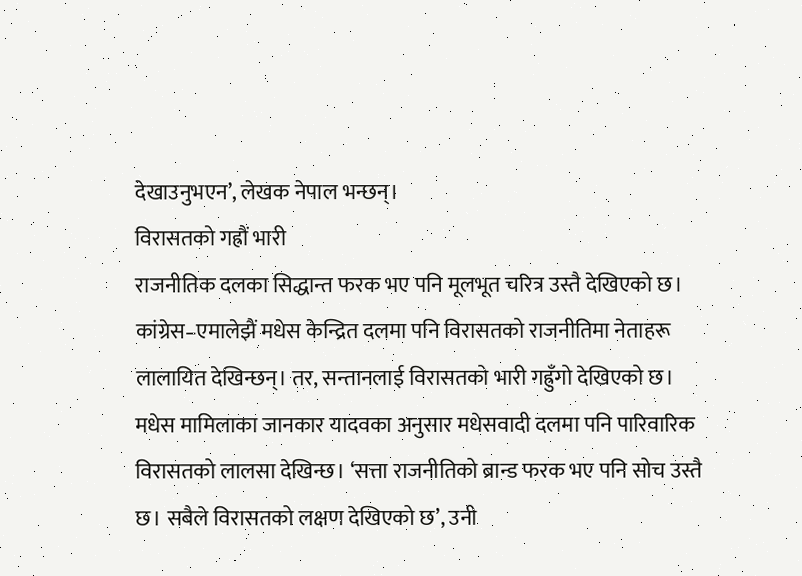देखाउनुभएन’, लेखक नेपाल भन्छन्।
विरासतको गह्रौं भारी
राजनीतिक दलका सिद्धान्त फरक भए पनि मूलभूत चरित्र उस्तै देखिएको छ। कांग्रेस–एमालेझैं मधेस केन्द्रित दलमा पनि विरासतको राजनीतिमा नेताहरू लालायित देखिन्छन्। तर, सन्तानलाई विरासतको भारी गह्रुँगो देखिएको छ।
मधेस मामिलाका जानकार यादवका अनुसार मधेसवादी दलमा पनि पारिवारिक विरासतको लालसा देखिन्छ। ‘सत्ता राजनीतिको ब्रान्ड फरक भए पनि सोच उस्तै छ। सबैले विरासतको लक्षण देखिएको छ’, उनी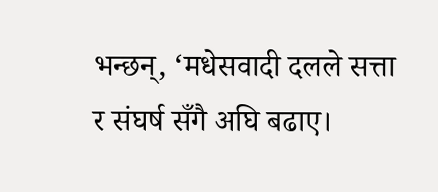भन्छन्, ‘मधेसवादी दलले सत्ता र संघर्ष सँगै अघि बढाए।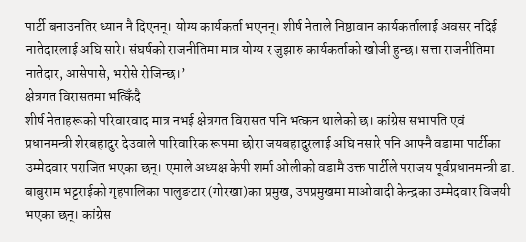पार्टी बनाउनतिर ध्यान नै दिएनन्। योग्य कार्यकर्ता भएनन्। शीर्ष नेताले निष्ठावान कार्यकर्तालाई अवसर नदिई नातेदारलाई अघि सारे। संघर्षको राजनीतिमा मात्र योग्य र जुझारु कार्यकर्ताको खोजी हुन्छ। सत्ता राजनीतिमा नातेदार, आसेपासे, भरोसे रोजिन्छ।’
क्षेत्रगत विरासतमा भत्किँदै
शीर्ष नेताहरूको परिवारवाद मात्र नभई क्षेत्रगत विरासत पनि भत्कन थालेको छ। कांग्रेस सभापति एवं प्रधानमन्त्री शेरबहादुर देउवाले पारिवारिक रूपमा छोरा जयबहादुरलाई अघि नसारे पनि आफ्नै वडामा पार्टीका उम्मेदवार पराजित भएका छन्। एमाले अध्यक्ष केपी शर्मा ओलीको वडामै उक्त पार्टीले पराजय पूर्वप्रधानमन्त्री डा. बाबुराम भट्टराईको गृहपालिका पालुङटार (गोरखा)का प्रमुख, उपप्रमुखमा माओवादी केन्द्रका उम्मेदवार विजयी भएका छन्। कांग्रेस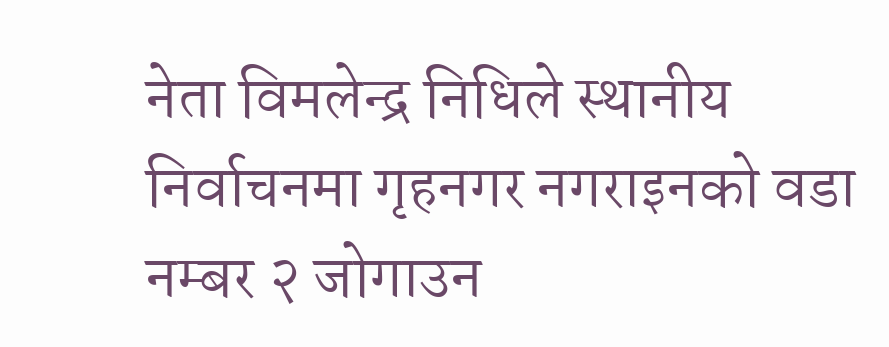नेता विमलेन्द्र निधिले स्थानीय निर्वाचनमा गृहनगर नगराइनको वडा नम्बर २ जोगाउन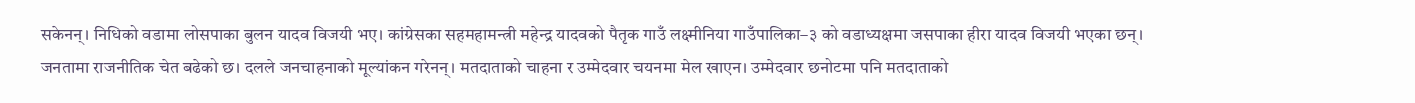सकेनन्। निधिको वडामा लोसपाका बुलन यादव विजयी भए। कांग्रेसका सहमहामन्त्री महेन्द्र यादवको पैतृक गाउँ लक्ष्मीनिया गाउँपालिका–३ को वडाध्यक्षमा जसपाका हीरा यादव विजयी भएका छन्।
जनतामा राजनीतिक चेत बढेको छ। दलले जनचाहनाको मूल्यांकन गरेनन्। मतदाताको चाहना र उम्मेदवार चयनमा मेल खाएन। उम्मेदवार छनोटमा पनि मतदाताको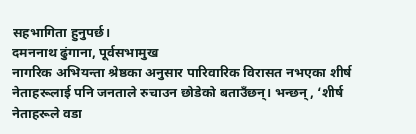सहभागिता हुनुपर्छ।
दमननाथ ढुंगाना, पूर्वसभामुख
नागरिक अभियन्ता श्रेष्ठका अनुसार पारिवारिक विरासत नभएका शीर्ष नेताहरूलाई पनि जनताले रुचाउन छोडेको बताउँछन्। भन्छन्, ‘शीर्ष नेताहरूले वडा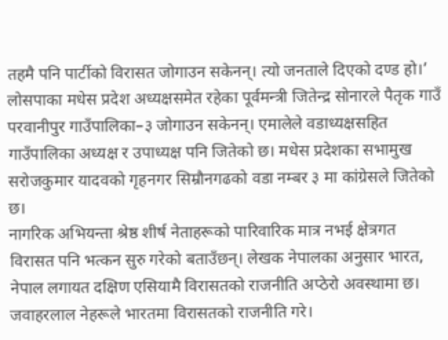तहमै पनि पार्टीको विरासत जोगाउन सकेनन्। त्यो जनताले दिएको दण्ड हो।’
लोसपाका मधेस प्रदेश अध्यक्षसमेत रहेका पूर्वमन्त्री जितेन्द्र सोनारले पैतृक गाउँ परवानीपुर गाउँपालिका–३ जोगाउन सकेनन्। एमालेले वडाध्यक्षसहित गाउँपालिका अध्यक्ष र उपाध्यक्ष पनि जितेको छ। मधेस प्रदेशका सभामुख सरोजकुमार यादवको गृहनगर सिम्रौनगढको वडा नम्बर ३ मा कांग्रेसले जितेको छ।
नागरिक अभियन्ता श्रेष्ठ शीर्ष नेताहरूको पारिवारिक मात्र नभई क्षेत्रगत विरासत पनि भत्कन सुरु गरेको बताउँछन्। लेखक नेपालका अनुसार भारत, नेपाल लगायत दक्षिण एसियामै विरासतको राजनीति अप्ठेरो अवस्थामा छ। जवाहरलाल नेहरूले भारतमा विरासतको राजनीति गरे।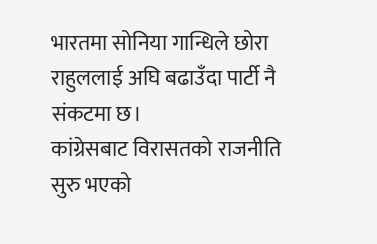भारतमा सोनिया गान्धिले छोरा राहुललाई अघि बढाउँदा पार्टी नै संकटमा छ।
कांग्रेसबाट विरासतको राजनीति सुरु भएको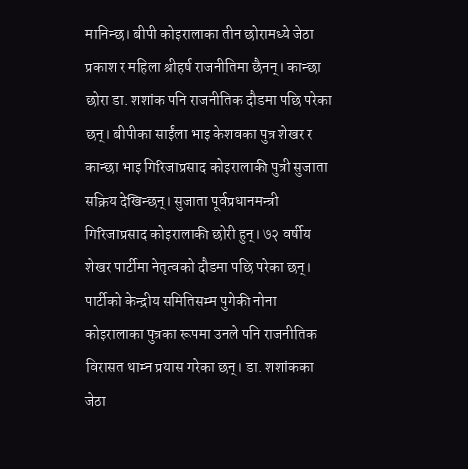मानिन्छ। बीपी कोइरालाका तीन छोरामध्ये जेठा प्रकाश र महिला श्रीहर्ष राजनीतिमा छैनन्। कान्छा छोरा डा. शशांक पनि राजनीतिक दौडमा पछि परेका छन्। बीपीका साईंला भाइ केशवका पुत्र शेखर र कान्छा भाइ गिरिजाप्रसाद कोइरालाकी पुत्री सुजाता सक्रिय देखिन्छन्। सुजाता पूर्वप्रधानमन्त्री गिरिजाप्रसाद कोइरालाकी छोरी हुन्। ७२ वर्षीय शेखर पार्टीमा नेतृत्वको दौडमा पछि परेका छन्। पार्टीको केन्द्रीय समितिसम्म पुगेकी नोना कोइरालाका पुत्रका रूपमा उनले पनि राजनीतिक विरासत थाम्न प्रयास गरेका छन्। डा. शशांकका जेठा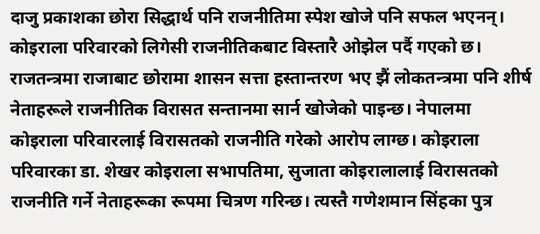दाजु प्रकाशका छोरा सिद्धार्थ पनि राजनीतिमा स्पेश खोजे पनि सफल भएनन्। कोइराला परिवारको लिगेसी राजनीतिकबाट विस्तारै ओझेल पर्दै गएको छ।
राजतन्त्रमा राजाबाट छोरामा शासन सत्ता हस्तान्तरण भए झैं लोकतन्त्रमा पनि शीर्ष नेताहरूले राजनीतिक विरासत सन्तानमा सार्न खोजेको पाइन्छ। नेपालमा कोइराला परिवारलाई विरासतको राजनीति गरेको आरोप लाग्छ। कोइराला परिवारका डा. शेखर कोइराला सभापतिमा, सुजाता कोइरालालाई विरासतको राजनीति गर्ने नेताहरूका रूपमा चित्रण गरिन्छ। त्यस्तै गणेशमान सिंहका पुत्र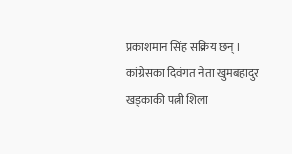प्रकाशमान सिंह सक्रिय छन् ।
कांग्रेसका दिवंगत नेता खुमबहादुर खड्काकी पत्नी शिला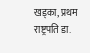खड्का, प्रथम राष्ट्रपति डा.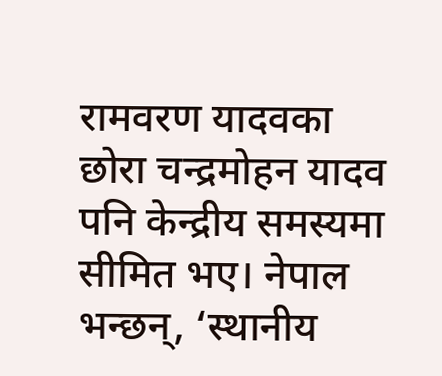रामवरण यादवका छोरा चन्द्रमोहन यादव पनि केन्द्रीय समस्यमा सीमित भए। नेपाल भन्छन्, ‘स्थानीय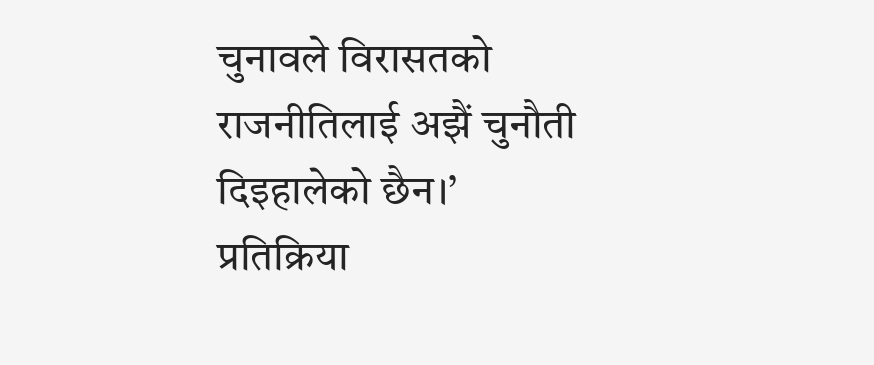चुनावले विरासतको राजनीतिलाई अझैं चुनौती दिइहालेको छैन।’
प्रतिक्रिया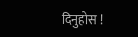दिनुहोस !